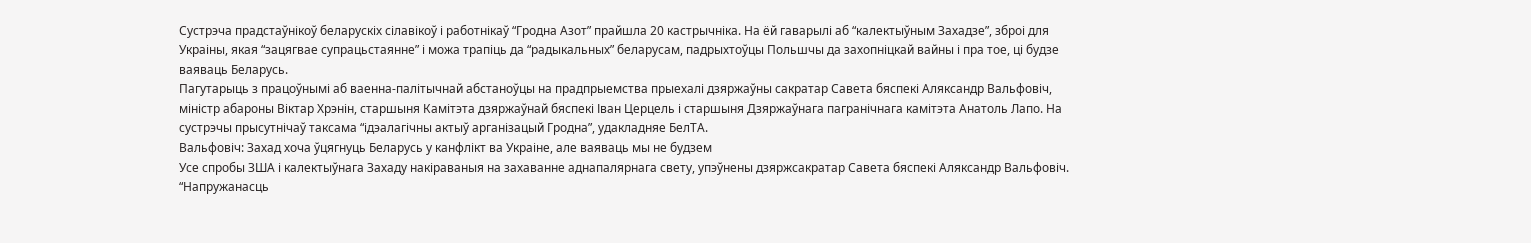Сустрэча прадстаўнікоў беларускіх сілавікоў і работнікаў “Гродна Азот” прайшла 20 кастрычніка. На ёй гаварылі аб “калектыўным Захадзе”, зброі для Украіны, якая “зацягвае супрацьстаянне” і можа трапіць да “радыкальных” беларусам, падрыхтоўцы Польшчы да захопніцкай вайны і пра тое, ці будзе ваяваць Беларусь.
Пагутарыць з працоўнымі аб ваенна-палітычнай абстаноўцы на прадпрыемства прыехалі дзяржаўны сакратар Савета бяспекі Аляксандр Вальфовіч, міністр абароны Віктар Хрэнін, старшыня Камітэта дзяржаўнай бяспекі Іван Церцель і старшыня Дзяржаўнага пагранічнага камітэта Анатоль Лапо. На сустрэчы прысутнічаў таксама “ідэалагічны актыў арганізацый Гродна”, удакладняе БелТА.
Вальфовіч: Захад хоча ўцягнуць Беларусь у канфлікт ва Украіне, але ваяваць мы не будзем
Усе спробы ЗША і калектыўнага Захаду накіраваныя на захаванне аднапалярнага свету, упэўнены дзяржсакратар Савета бяспекі Аляксандр Вальфовіч. “Напружанасць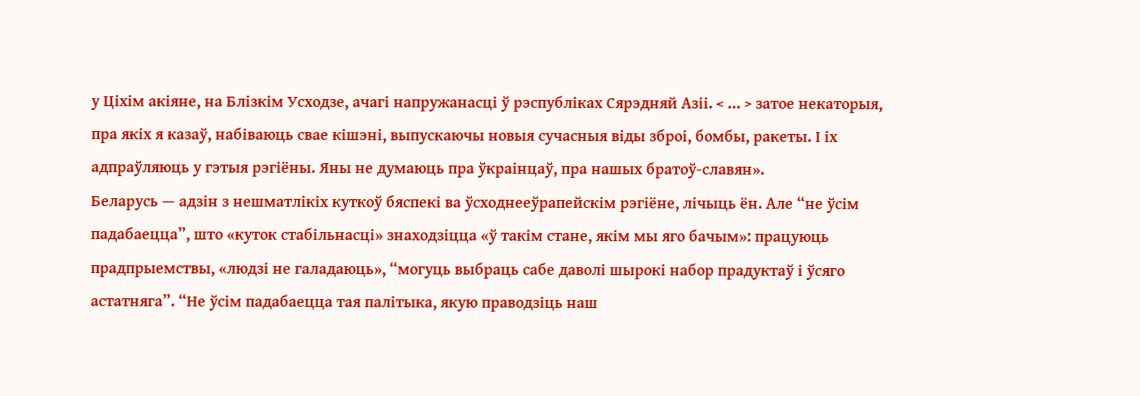у Ціхім акіяне, на Блізкім Усходзе, ачагі напружанасці ў рэспубліках Сярэдняй Азіі. < … > затое некаторыя, пра якіх я казаў, набіваюць свае кішэні, выпускаючы новыя сучасныя віды зброі, бомбы, ракеты. І іх адпраўляюць у гэтыя рэгіёны. Яны не думаюць пра ўкраінцаў, пра нашых братоў-славян».
Беларусь — адзін з нешматлікіх куткоў бяспекі ва ўсходнееўрапейскім рэгіёне, лічыць ён. Але “не ўсім падабаецца”, што «куток стабільнасці» знаходзіцца «ў такім стане, якім мы яго бачым»: працуюць прадпрыемствы, «людзі не галадаюць», “могуць выбраць сабе даволі шырокі набор прадуктаў і ўсяго астатняга”. “Не ўсім падабаецца тая палітыка, якую праводзіць наш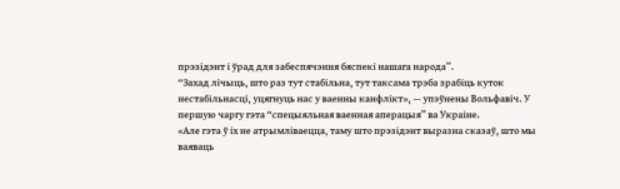прэзідэнт і ўрад для забеспячэння бяспекі нашага народа”.
“Захад лічыць, што раз тут стабільна, тут таксама трэба зрабіць куток нестабільнасці, уцягнуць нас у ваенны канфлікт», — упэўнены Вольфавіч. У першую чаргу гэта “спецыяльная ваенная аперацыя” ва Украіне.
«Але гэта ў іх не атрымліваецца, таму што прэзідэнт выразна сказаў, што мы ваяваць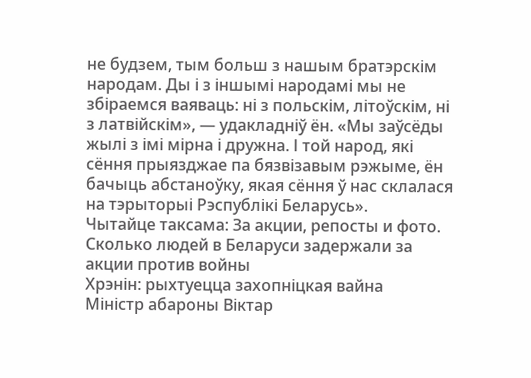не будзем, тым больш з нашым братэрскім народам. Ды і з іншымі народамі мы не збіраемся ваяваць: ні з польскім, літоўскім, ні з латвійскім», — удакладніў ён. «Мы заўсёды жылі з імі мірна і дружна. І той народ, які сёння прыязджае па бязвізавым рэжыме, ён бачыць абстаноўку, якая сёння ў нас склалася на тэрыторыі Рэспублікі Беларусь».
Чытайце таксама: За акции, репосты и фото. Сколько людей в Беларуси задержали за акции против войны
Хрэнін: рыхтуецца захопніцкая вайна
Міністр абароны Віктар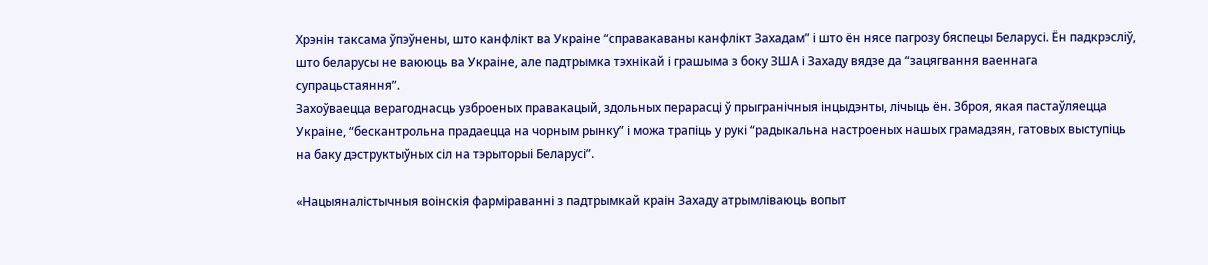Хрэнін таксама ўпэўнены, што канфлікт ва Украіне “справакаваны канфлікт Захадам” і што ён нясе пагрозу бяспецы Беларусі. Ён падкрэсліў, што беларусы не ваююць ва Украіне, але падтрымка тэхнікай і грашыма з боку ЗША і Захаду вядзе да “зацягвання ваеннага супрацьстаяння”.
Захоўваецца верагоднасць узброеных правакацый, здольных перарасці ў прыгранічныя інцыдэнты, лічыць ён. Зброя, якая пастаўляецца Украіне, “бескантрольна прадаецца на чорным рынку” і можа трапіць у рукі “радыкальна настроеных нашых грамадзян, гатовых выступіць на баку дэструктыўных сіл на тэрыторыі Беларусі”.

«Нацыяналістычныя воінскія фарміраванні з падтрымкай краін Захаду атрымліваюць вопыт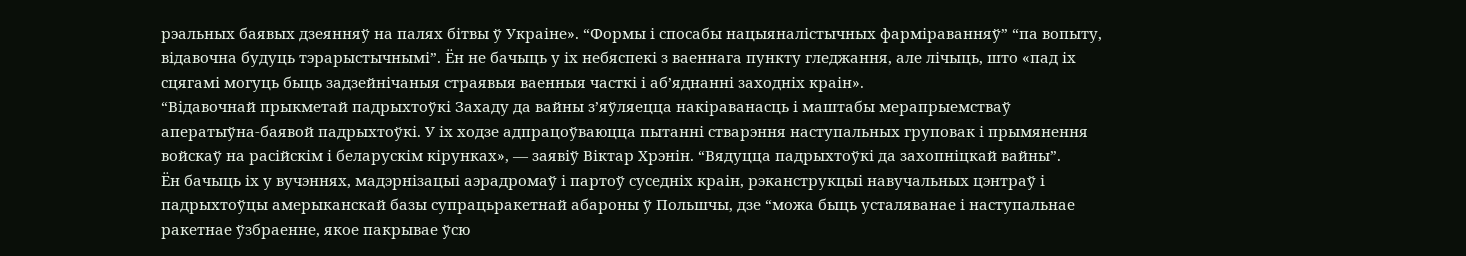рэальных баявых дзеянняў на палях бітвы ў Украіне». “Формы і спосабы нацыяналістычных фарміраванняў” “па вопыту, відавочна будуць тэрарыстычнымі”. Ён не бачыць у іх небяспекі з ваеннага пункту гледжання, але лічыць, што «пад іх сцягамі могуць быць задзейнічаныя страявыя ваенныя часткі і аб’яднанні заходніх краін».
“Відавочнай прыкметай падрыхтоўкі Захаду да вайны з’яўляецца накіраванасць і маштабы мерапрыемстваў аператыўна-баявой падрыхтоўкі. У іх ходзе адпрацоўваюцца пытанні стварэння наступальных груповак і прымянення войскаў на расійскім і беларускім кірунках», — заявіў Віктар Хрэнін. “Вядуцца падрыхтоўкі да захопніцкай вайны”.
Ён бачыць іх у вучэннях, мадэрнізацыі аэрадромаў і партоў суседніх краін, рэканструкцыі навучальных цэнтраў і падрыхтоўцы амерыканскай базы супрацьракетнай абароны ў Польшчы, дзе “можа быць усталяванае і наступальнае ракетнае ўзбраенне, якое пакрывае ўсю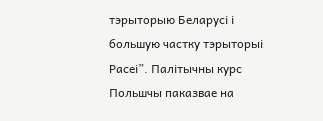тэрыторыю Беларусі і большую частку тэрыторыі Расеі”. Палітычны курс Польшчы паказвае на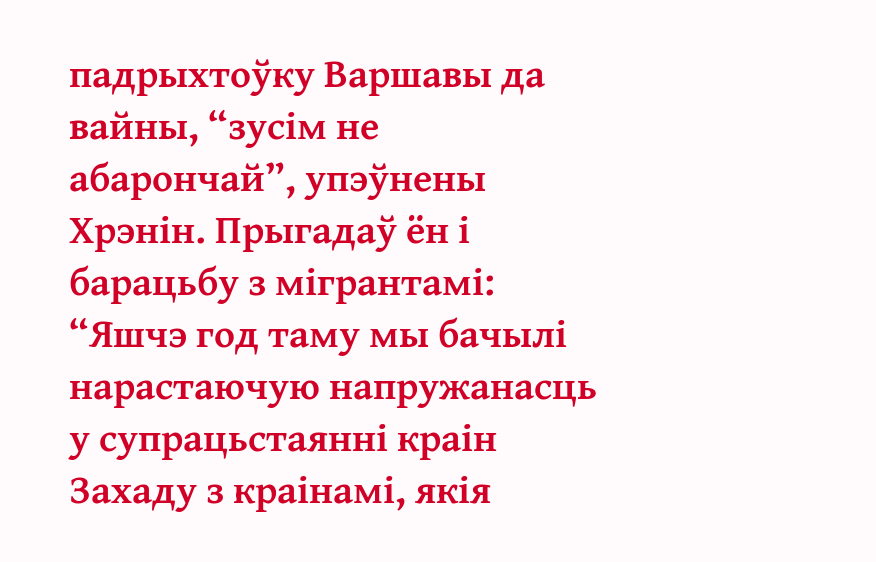падрыхтоўку Варшавы да вайны, “зусім не абарончай”, упэўнены Хрэнін. Прыгадаў ён і барацьбу з мігрантамі: “Яшчэ год таму мы бачылі нарастаючую напружанасць у супрацьстаянні краін Захаду з краінамі, якія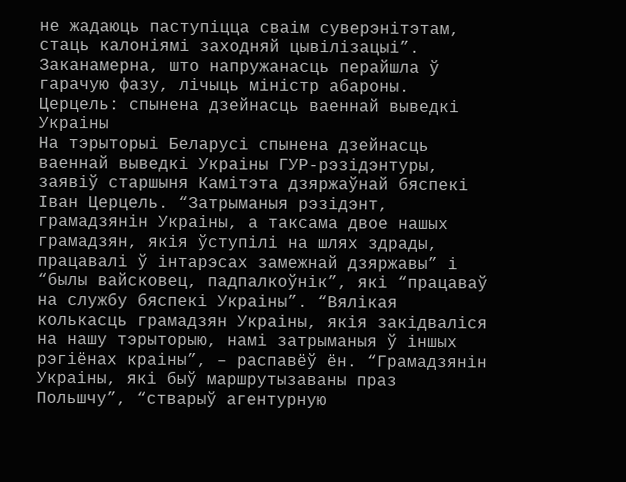не жадаюць паступіцца сваім суверэнітэтам, стаць калоніямі заходняй цывілізацыі”. Заканамерна, што напружанасць перайшла ў гарачую фазу, лічыць міністр абароны.
Церцель: спынена дзейнасць ваеннай выведкі Украіны
На тэрыторыі Беларусі спынена дзейнасць ваеннай выведкі Украіны ГУР-рэзідэнтуры, заявіў старшыня Камітэта дзяржаўнай бяспекі Іван Церцель. “Затрыманыя рэзідэнт, грамадзянін Украіны, а таксама двое нашых грамадзян, якія ўступілі на шлях здрады, працавалі ў інтарэсах замежнай дзяржавы” і “былы вайсковец, падпалкоўнік”, які “працаваў на службу бяспекі Украіны”. “Вялікая колькасць грамадзян Украіны, якія закідваліся на нашу тэрыторыю, намі затрыманыя ў іншых рэгіёнах краіны”, – распавёў ён. “Грамадзянін Украіны, які быў маршрутызаваны праз Польшчу”, “стварыў агентурную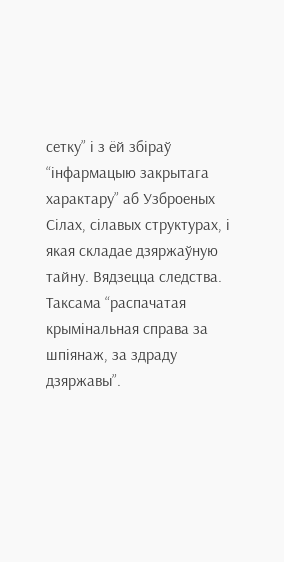сетку” і з ёй збіраў “інфармацыю закрытага характару” аб Узброеных Сілах, сілавых структурах, і якая складае дзяржаўную тайну. Вядзецца следства. Таксама “распачатая крымінальная справа за шпіянаж, за здраду дзяржавы”.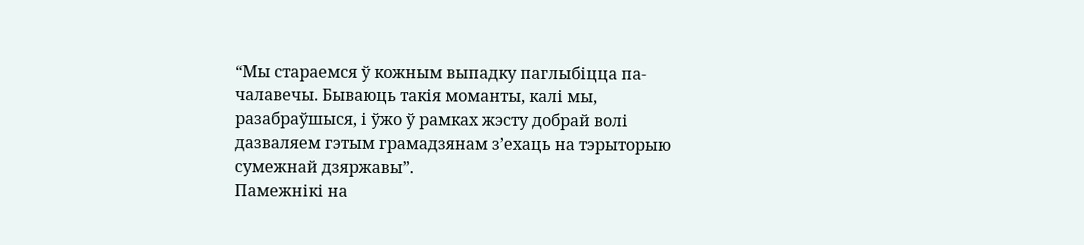“Мы стараемся ў кожным выпадку паглыбіцца па-чалавечы. Бываюць такія моманты, калі мы, разабраўшыся, і ўжо ў рамках жэсту добрай волі дазваляем гэтым грамадзянам з’ехаць на тэрыторыю сумежнай дзяржавы”.
Памежнікі на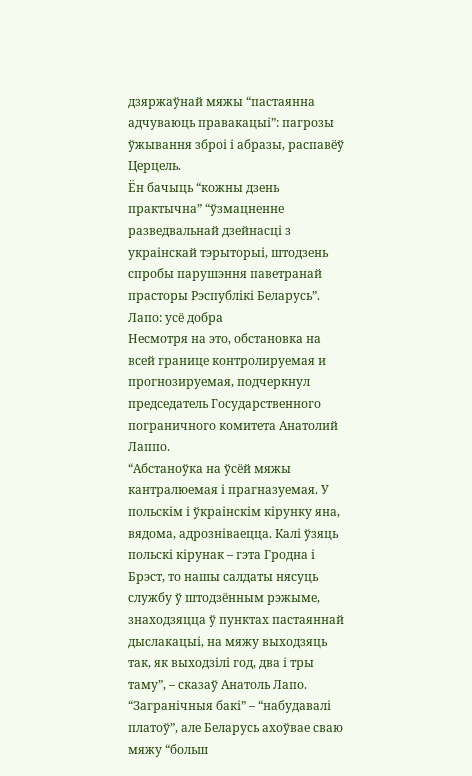дзяржаўнай мяжы “пастаянна адчуваюць правакацыі”: пагрозы ўжывання зброі і абразы, распавёў Церцель.
Ён бачыць “кожны дзень практычна” “ўзмацненне разведвальнай дзейнасці з украінскай тэрыторыі, штодзень спробы парушэння паветранай прасторы Рэспублікі Беларусь”.
Лапо: усё добра
Несмотря на это, обстановка на всей границе контролируемая и прогнозируемая, подчеркнул председатель Государственного пограничного комитета Анатолий Лаппо.
“Абстаноўка на ўсёй мяжы кантралюемая і прагназуемая. У польскім і ўкраінскім кірунку яна, вядома, адрозніваецца. Калі ўзяць польскі кірунак – гэта Гродна і Брэст, то нашы салдаты нясуць службу ў штодзённым рэжыме, знаходзяцца ў пунктах пастаяннай дыслакацыі, на мяжу выходзяць так, як выходзілі год, два і тры таму”, – сказаў Анатоль Лапо.
“Загранічныя бакі” – “набудавалі платоў”, але Беларусь ахоўвае сваю мяжу “больш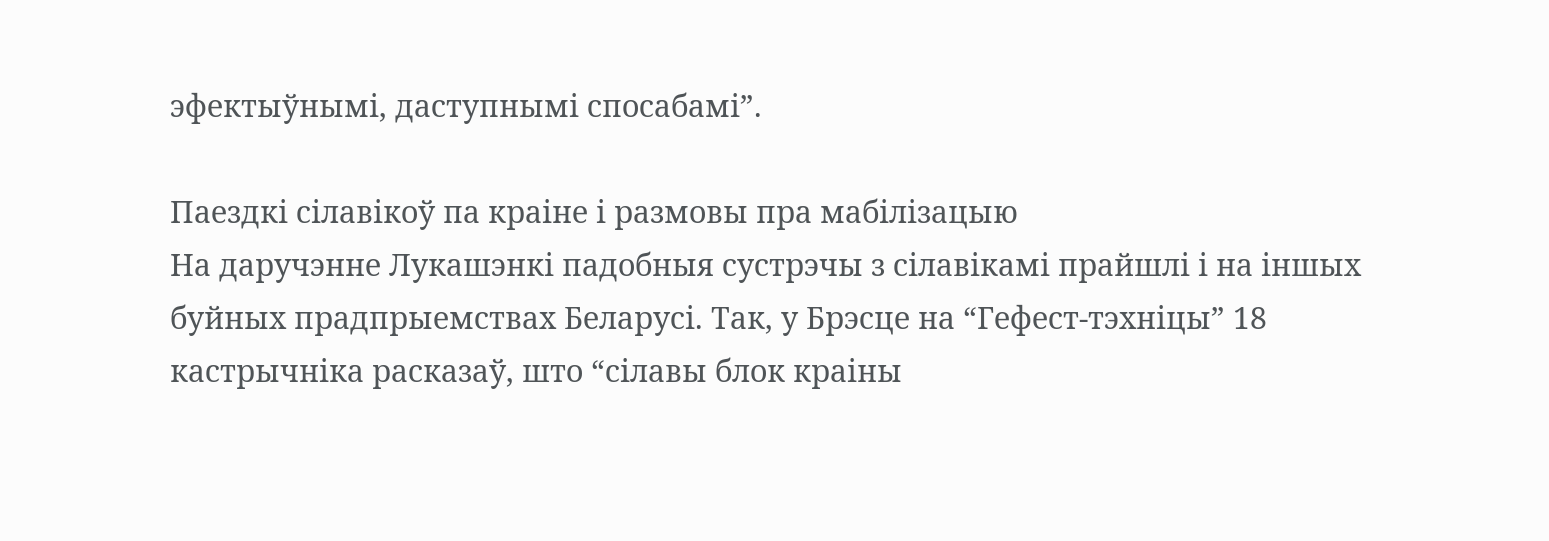эфектыўнымі, даступнымі спосабамі”.

Паездкі сілавікоў па краіне і размовы пра мабілізацыю
На даручэнне Лукашэнкі падобныя сустрэчы з сілавікамі прайшлі і на іншых буйных прадпрыемствах Беларусі. Так, у Брэсце на “Гефест-тэхніцы” 18 кастрычніка расказаў, што “сілавы блок краіны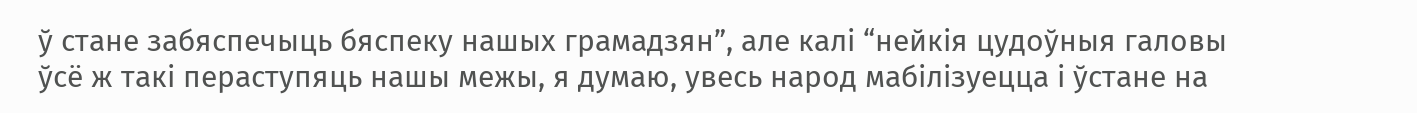ў стане забяспечыць бяспеку нашых грамадзян”, але калі “нейкія цудоўныя галовы ўсё ж такі пераступяць нашы межы, я думаю, увесь народ мабілізуецца і ўстане на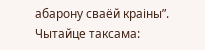абарону сваёй краіны”.
Чытайце таксама: